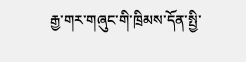རྒྱ་གར་གཞུང་གི་ཁྲིམས་དོན་སྤྱི་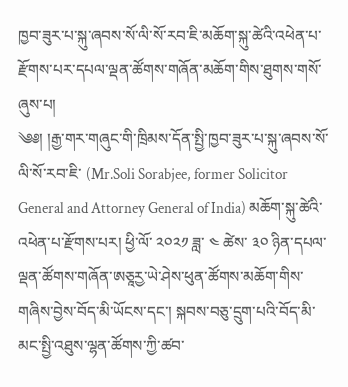ཁྱབ་ཟུར་པ་སྐུ་ཞབས་སོ་ལི་སོ་རབ་ཇི་མཆོག་སྐུ་ཚེའི་འཕེན་པ་རྫོགས་པར་དཔལ་ལྡན་ཚོགས་གཞོན་མཆོག་གིས་ཐུགས་གསོ་ཞུས་པ།
༄༅། །རྒྱ་གར་གཞུང་གི་ཁྲིམས་དོན་སྤྱི་ཁྱབ་ཟུར་པ་སྐུ་ཞབས་སོ་ལི་སོ་རབ་ཇི་ (Mr.Soli Sorabjee, former Solicitor General and Attorney General of India) མཆོག་སྐུ་ཚེའི་འཕེན་པ་རྫོགས་པར། ཕྱི་ལོ་ ༢༠༢༡ ཟླ་ ༤ ཚེས་ ༣༠ ཉིན་དཔལ་ལྡན་ཚོགས་གཞོན་ཨཅཱརྱ་ཡེ་ཤེས་ཕུན་ཚོགས་མཆོག་གིས་གཞིས་བྱེས་བོད་མི་ཡོངས་དང་། སྐབས་བཅུ་དྲུག་པའི་བོད་མི་མང་སྤྱི་འཐུས་ལྷན་ཚོགས་ཀྱི་ཚབ་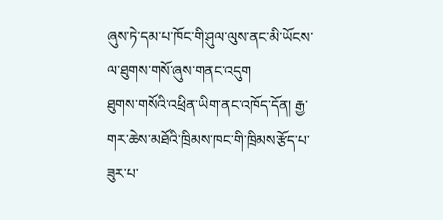ཞུས་ཏེ་དམ་པ་ཁོང་གི་ཤུལ་ལུས་ནང་མི་ཡོངས་ལ་ཐུགས་གསོ་ཞུས་གནང་འདུག
ཐུགས་གསོའི་འཕྲིན་ཡིག་ནང་འཁོད་དོན། རྒྱ་གར་ཆེས་མཐོའི་ཁྲིམས་ཁང་གི་ཁྲིམས་རྩོད་པ་ཟུར་པ་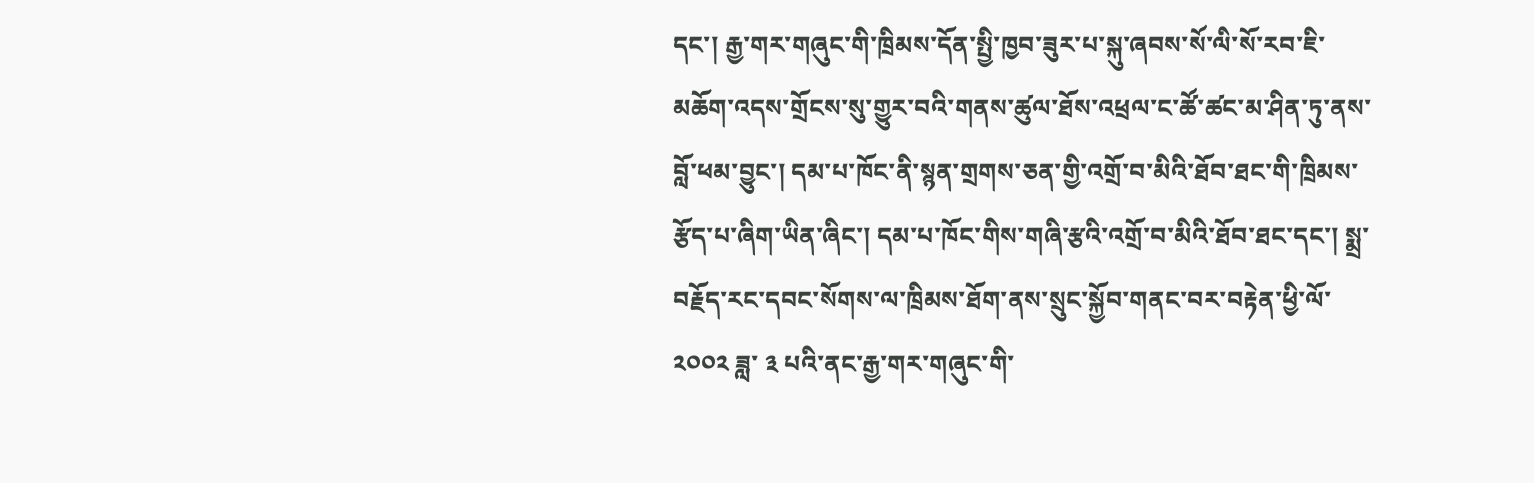དང་། རྒྱ་གར་གཞུང་གི་ཁྲིམས་དོན་སྤྱི་ཁྱབ་ཟུར་པ་སྐུ་ཞབས་སོ་ལི་སོ་རབ་ཇི་མཆོག་འདས་གྲོངས་སུ་གྱུར་བའི་གནས་ཚུལ་ཐོས་འཕྲལ་ང་ཚོ་ཚང་མ་ཤིན་ཏུ་ནས་བློ་ཕམ་བྱུང་། དམ་པ་ཁོང་ནི་སྙན་གྲགས་ཅན་གྱི་འགྲོ་བ་མིའི་ཐོབ་ཐང་གི་ཁྲིམས་རྩོད་པ་ཞིག་ཡིན་ཞིང་། དམ་པ་ཁོང་གིས་གཞི་རྩའི་འགྲོ་བ་མིའི་ཐོབ་ཐང་དང་། སྨྲ་བརྗོད་རང་དབང་སོགས་ལ་ཁྲིམས་ཐོག་ནས་སྲུང་སྐྱོབ་གནང་བར་བརྟེན་ཕྱི་ལོ་ ༢༠༠༢ ཟླ་ ༣ པའི་ནང་རྒྱ་གར་གཞུང་གི་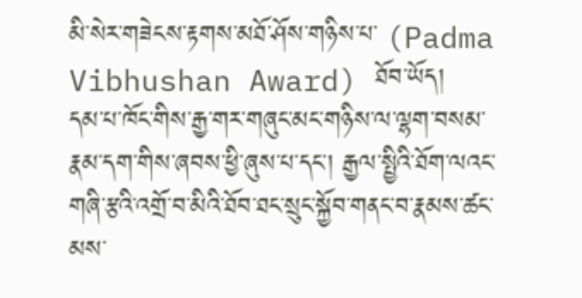མི་སེར་གཟེངས་རྟགས་མཐོ་ཤོས་གཉིས་པ་ (Padma Vibhushan Award) ཐོབ་ཡོད།
དམ་པ་ཁོང་གིས་རྒྱ་གར་གཞུང་མང་གཉིས་ལ་ལྷག་བསམ་རྣམ་དག་གིས་ཞབས་ཕྱི་ཞུས་པ་དང་། རྒྱལ་སྤྱིའི་ཐོག་ལའང་གཞི་རྩའི་འགྲོ་བ་མིའི་ཐོབ་ཐང་སྲུང་སྐྱོབ་གནང་བ་རྣམས་ཚང་མས་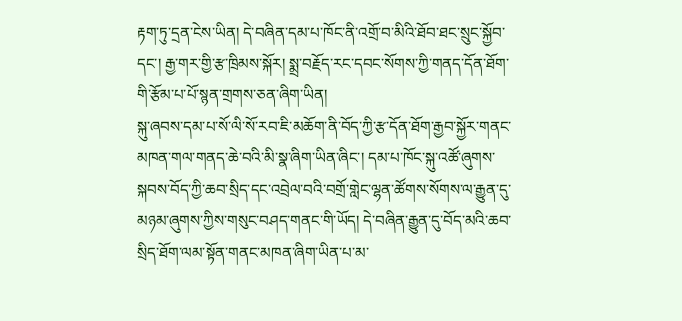རྟག་ཏུ་དྲན་ངེས་ཡིན། དེ་བཞིན་དམ་པ་ཁོང་ནི་འགྲོ་བ་མིའི་ཐོབ་ཐང་སྲུང་སྐྱོབ་དང་། རྒྱ་གར་གྱི་རྩ་ཁྲིམས་སྐོར། སྨྲ་བརྗོད་རང་དབང་སོགས་ཀྱི་གནད་དོན་ཐོག་གི་རྩོམ་པ་པོ་སྙན་གྲགས་ཅན་ཞིག་ཡིན།
སྐུ་ཞབས་དམ་པ་སོ་ལི་སོ་རབ་ཇི་མཆོག་ནི་བོད་ཀྱི་རྩ་དོན་ཐོག་རྒྱབ་སྐྱོར་གནང་མཁན་གལ་གནད་ཆེ་བའི་མི་སྣ་ཞིག་ཡིན་ཞིང་། དམ་པ་ཁོང་སྐུ་འཚོ་ཞུགས་སྐབས་བོད་ཀྱི་ཆབ་སྲིད་དང་འབྲེལ་བའི་བགྲོ་གླེང་ལྷན་ཚོགས་སོགས་ལ་རྒྱུན་དུ་མཉམ་ཞུགས་ཀྱིས་གསུང་བཤད་གནང་གི་ཡོད། དེ་བཞིན་རྒྱུན་དུ་བོད་མའི་ཆབ་སྲིད་ཐོག་ལམ་སྟོན་གནང་མཁན་ཞིག་ཡིན་པ་མ་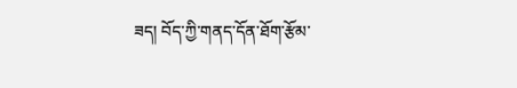ཟད། བོད་ཀྱི་གནད་དོན་ཐོག་རྩོམ་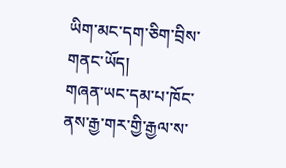ཡིག་མང་དག་ཅིག་བྲིས་གནང་ཡོད།
གཞན་ཡང་དམ་པ་ཁོང་ནས་རྒྱ་གར་གྱི་རྒྱལ་ས་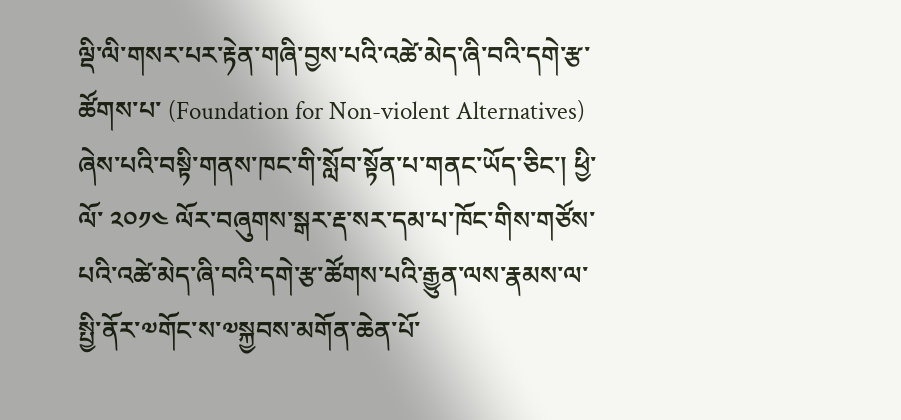ལྡི་ལི་གསར་པར་རྟེན་གཞི་བྱས་པའི་འཚེ་མེད་ཞི་བའི་དགེ་རྩ་ཚོགས་པ་ (Foundation for Non-violent Alternatives) ཞེས་པའི་བསྟི་གནས་ཁང་གི་སློབ་སྟོན་པ་གནང་ཡོད་ཅིང་། ཕྱི་ལོ་ ༢༠༡༤ ལོར་བཞུགས་སྒར་རྡ་སར་དམ་པ་ཁོང་གིས་གཙོས་པའི་འཚེ་མེད་ཞི་བའི་དགེ་རྩ་ཚོགས་པའི་རྒྱུན་ལས་རྣམས་ལ་སྤྱི་ནོར་༧གོང་ས་༧སྐྱབས་མགོན་ཆེན་པོ་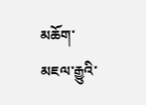མཆོག་མཇལ་རྒྱུའི་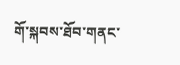གོ་སྐབས་ཐོབ་གནང་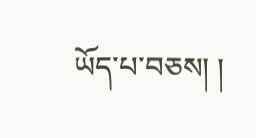ཡོད་པ་བཅས། །